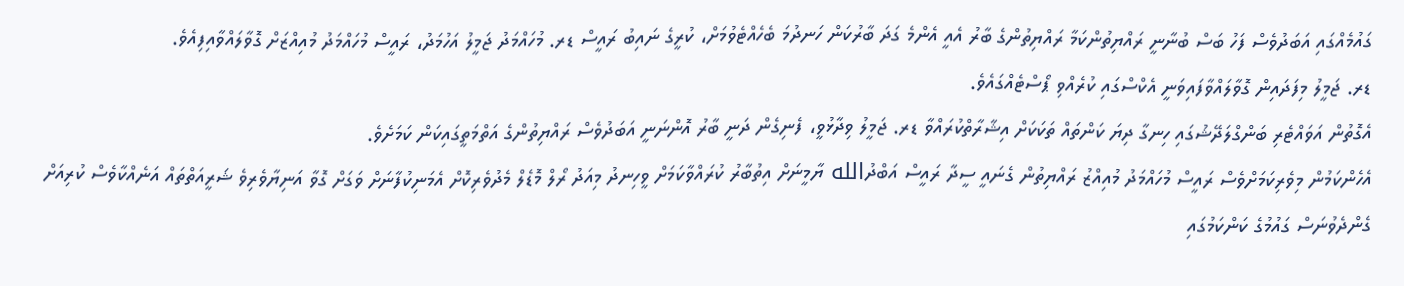ގައުމެއްގައި އަބަދުވެސް ފަހު ބަސް ބުނާނީ ރައްޔިތުންކަމާ ރައްޔިތުންގެ ބާރު އެއީ އެންމެ ގަދަ ބާރުކަން ހަނދުމަ ބެހެއްޓެވުމަށް، ކުރީގެ ނައިބު ރައީސް ޑރ. މުހައްމަދު ޖަމީލު އަހުމަދު، ރައީސް މުހައްމަދު މުއިއްޒަށް ގޮވާލައްވާއިފިއެވެ.
ޑރ. ޖަމީލު މިފަދައިން ގޮވާލައްވާފައިވަނީ އެކްސްގައި ކުރެއްވި ޕޯސްޓެއްގައެވެ.
އެގޮތުން އަވައްޓެރި ބަންގްލަދޭޝުގައި ހިނގާ ދިޔަ ކަންތައް ތަކަކަށް އިޝާރާތްކުރައްވާ ޑރ. ޖަމީލު ވިދާޅުވީ، ފެނިގެން ދަނީ ބާރު އޮންނަނީ އަބަދުވެސް ރައްޔިތުންގެ އަތްމަތީގައިކަން ކަމަށެވެ.
އެހެންކަމުން މިވެރިކަމަށްވެސް ރައީސް މުހައްމަދު މުއިއްޒު ރައްޔިތުން ގެނައީ ސީދާ ރައީސް އަބްދުالله ޔާމީނަށް އިތުބާރު ކުރައްވާކަމަށް ވީހިނދު މިއަދު ރޯލް މޮޑެލް މެދުވެރިކޮށް އެމަނިކުފާނަށް ވަގަށް ގޮވާ އަނިޔާވެރިވެ ޝަރީއަތްތައް އަނެއްކާވެސް ކުރިއަށް ގެންދެވުނަސް ގައުމުގެ ކަންކަމުގައި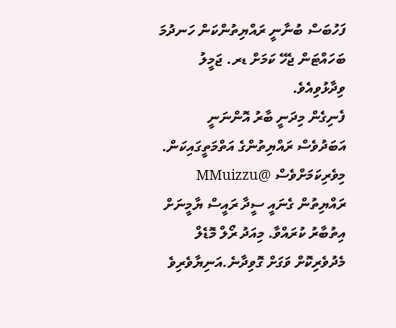ފަހުބަސް ބުނާނީ ރައްޔިތުންކަން ހަނދުމަ ބަހައްޓަން ޖެހޭ ކަމަށް ޑރ. ޖަމީލު ވިދާޅުވިއެވެ.
ފެނިގެން މިދަނީ ބާރު އޮންނަނީ އަބަދުވެސް ރައްޔިތުންގެ އަތްމަތީގައިކަން.
މިވެރިކަމަށްވެސް @MMuizzu ރައްޔިތުން ގެނައީ ސީދާ ރައީސް ޔާމީނަށް އިތުބާރު ކުރައްވާ. މިއަދު ރޯލް މޮޑެލް މެދުވެރިކޮށް ވަގަށް ގޮވިދާނެ.އަނިޔާވެރިވެ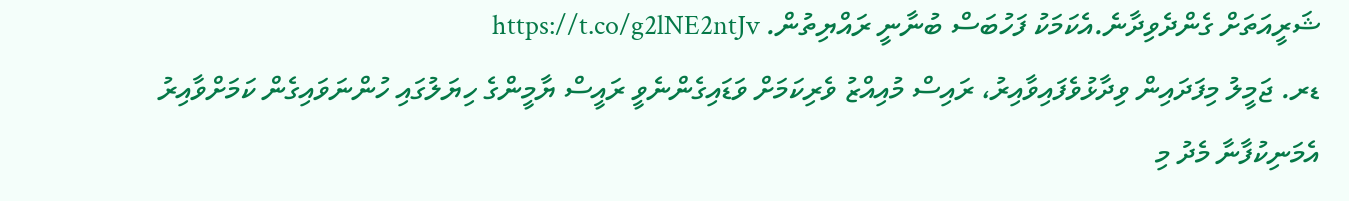ޝަރީއަތަށް ގެންދެވިދާނެ.އެކަމަކު ފަހުބަސް ބުނާނީ ރައްޔިތުން. https://t.co/g2lNE2ntJv
ޑރ. ޖަމީލު މިފަދައިން ވިދާޅުވެފައިވާއިރު، ރައިސް މުއިއްޒު ވެރިކަމަށް ވަޑައިގެންނެވީ ރައީސް ޔާމީންގެ ހިޔަލުގައި ހުންނަވައިގެން ކަމަށްވާއިރު އެމަނިކުފާނާ މެދު މި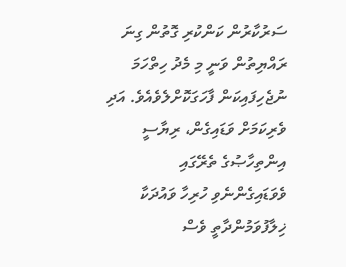ސަރުކާރުން ކަންކުރި ގޮތުން ގިނަ ރައްޔިތުން ވަނީ މި މެދު ހިތްހަމަ ނުޖެހިފައިކަން ފާހަގަކޮށްލެވެއެވެ. އަދި ވެރިކަމަށް ވަޑައިގެން، ރިޔާސީ އިންތިހާޞުގެ ތެރޭގައި ވެވަޑައިގެންނެވި ހުރިހާ ވައުދަކާ ޚިލާފުވަމުންދާތީ ވެސް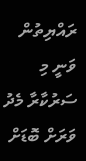ރައްޔިތުން ވަނީ މި ސަރުކާރާ މެދު ވަރަށް ބޮޑަށް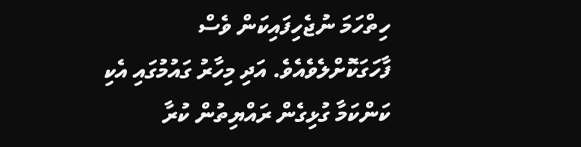ހިތްހަމަ ނުޖެހިފައިކަން ވެސް ފާހަގަކޮށްލެވެއެވެ. އަދި މިހާރު ގައުމުގައި އެކި ކަންކަމާ ގުޅިގެން ރައްޔިތުން ކުރާ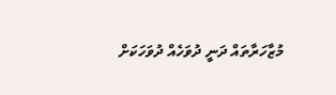މުޒާހަރާތައް ދަނީ ދުވަހެއް ދުވަހަކަށް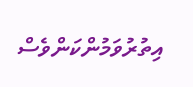އިތުރުވަމުންކަންވެސް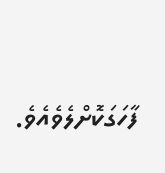ފާހަގަކޮށްލެވެއެވެ.